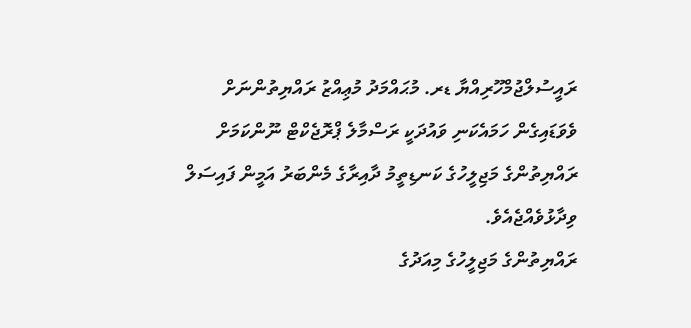ރައީސުލްޖުމްހޫރިއްޔާ ޑރ. މުޙައްމަދު މުޢިއްޒު ރައްޔިތުންނަށް ވެވަޑައިގެން ހަމައެކަނި ވައުދަކީ ރަސްމާލެ ޕްރޮޖެކްޓް ނޫންކަމަށް ރައްޔިތުންގެ މަޖިލީހުގެ ކަނޑިތީމު ދާއިރާގެ މެންބަރު އަމީން ފައިސަލް ވިދާޅުވެއްޖެއެވެ.
ރައްޔިތުންގެ މަޖިލީހުގެ މިއަދުގެ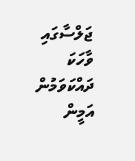ޖަލްސާގައި ވާހަކަ ދައްކަވަމުން އަމީން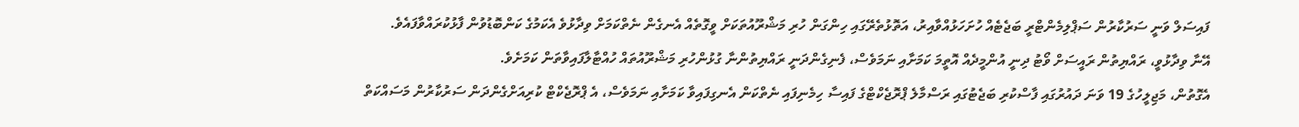ފައިސަލް ވަނީ ސަރުކާރުން ސަޕްލިމެންޓްރީ ބަޖެޓެއް ހުށަހަޅުއްވާއިރު، އަތޮޅުތެރޭގައި ހިންގަން ހުރި މަޝްރޫއުތަކަށް ވީގޮތެއް އެނގެން ނެތްކަމަށް ވިދާޅުވެ އެކަމުގެ ކަންބޮޑުވުން ފާޅުކުރައްވާފައެވެ.
އޭނާ ވިދާޅުވީ، ރައްޔިތުން ރައީސަށް ވޯޓު ދިނީ އުންމީދެއް އޮތީމަ ކަމަށާއި ނަމަވެސް، ފެނިގެންދަނީ ރައްޔިތުންނާ ގުޅުންހުރި މަޝްރޫއުތައް ހުއްޓާލާފައިވާތަން ކަމަށެވެ.
އެގޮތުން، މަޖިލީހުގެ 19 ވަނަ ދައުރުގައި ފާސްކުރި ބަޖެޓުގައި ރަސްމާލެ ޕްރޮޖެކްޓްގެ ފައިސާ ހިމެނިފައި ނެތްކަން އެނގިފައިވާ ކަމަށާއި ނަމަވެސް، އެ ޕްރޮޖެކްޓް ކުރިއަށްގެންދަން ސަރުކާރުން މަސައްކަތް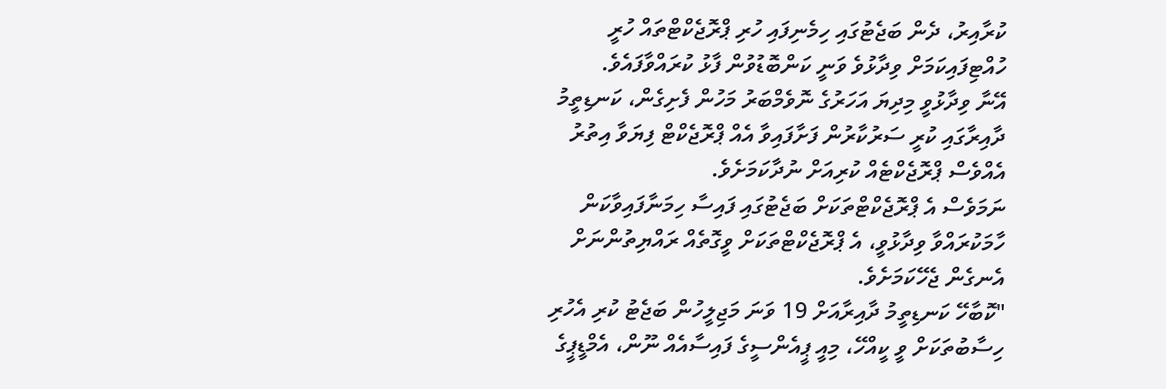ކުރާއިރު، ދެން ބަޖެޓުގައި ހިމެނިފައި ހުރި ޕްރޮޖެކްޓްތައް ހުރީ ހުއްޓިފައިކަމަށް ވިދާޅުވެ ވަނީ ކަންބޮޑުވުން ފާޅު ކުރައްވާފައެވެ.
އޭނާ ވިދާޅުވީ މިދިޔަ އަހަރުގެ ނޮވެމްބަރު މަހުން ފެށިގެން، ކަނޑިތީމު ދާއިރާގައި ކުރީ ސަރުކާރުން ފަށާފައިވާ އެއް ޕްރޮޖެކްޓް ފިޔަވާ އިތުރު އެއްވެސް ޕްރޮޖެކްޓެއް ކުރިއަށް ނުދާކަމަށެވެ.
ނަމަވެސް އެ ޕްރޮޖެކްޓްތަކަށް ބަޖެޓުގައި ފައިސާ ހިމަނާފައިވާކަން ހާމަކުރައްވާ ވިދާޅުވީ، އެ ޕްރޮޖެކްޓްތަކަށް ވީގޮތެއް ރައްޔިތުންނަށް އެނގެން ޖެހޭކަމަށެވެ.
"ކޮބާހޭ ކަނޑިތީމު ދާއިރާއަށް 19 ވަނަ މަޖިލީހުން ބަޖެޓު ކުރި އެހުރި ހިސާބުތަކަށް ވީ ކީއްހޭ، މިއީ ޕީއެންސީގެ ފައިސާއެއް ނޫން، އެމްޑީޕީގެ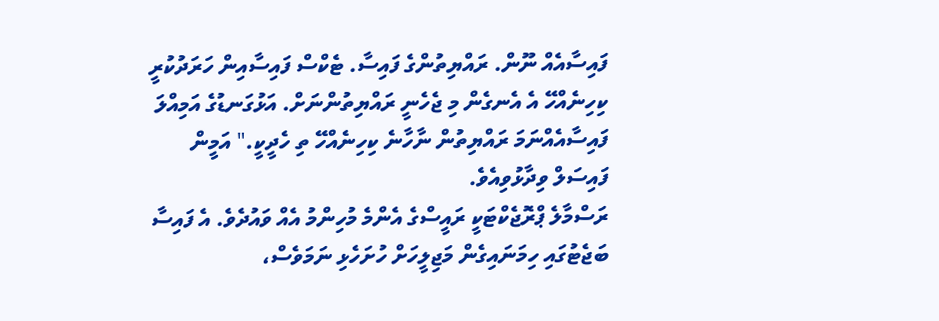ފައިސާއެއް ނޫން. ރައްޔިތުންގެ ފައިސާ. ޓެކްސް ފައިސާއިން ހަރަދުކުރީ ކިހިނެއްހޭ އެ އެނގެން މި ޖެހެނީ ރައްޔިތުންނަށް. އަޅުގަނޑުގެ އަމިއްލަ ފައިސާއެއްނަމަ ރައްޔިތުން ނާހާނެ ކިހިނެއްހޭ ތި ހެދީކީ." އަމީން ފައިސަލް ވިދާޅުވިއެވެ.
ރަސްމާލެ ޕްރޮޖެކްޓަކީ ރައީސްގެ އެންމެ މުހިންމު އެއް ވައުދެވެ. އެ ފައިސާ ބަޖެޓުގައި ހިމަނައިގެން މަޖިލީހަށް ހުށަހެޅި ނަމަވެސް،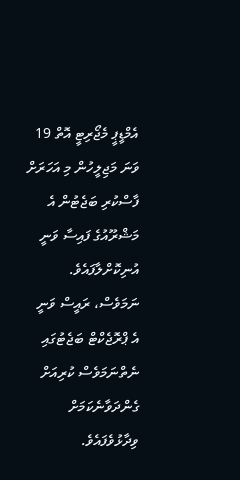އެމްޑީޕީ މެޖޯރިޓީ އޮތް 19 ވަނަ މަޖިލީހުން މި އަހަރަށް ފާސްކުރި ބަޖެޓުން އެ މަޝްރޫއުގެ ފައިސާ ވަނީ އުނިކޮށްލާފައެވެ. ނަމަވެސް، ރައީސް ވަނީ އެ ޕްރޮޖެކްޓް ބަޖެޓުގައި ނެތްނަމަވެސް ކުރިއަށް ގެންދަވާނެކަމަށް ވިދާޅުވެފައެވެ.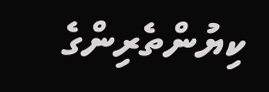ކިޔުންތެރިންގެ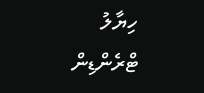ހިޔާލު
ޓްރެންޑިން